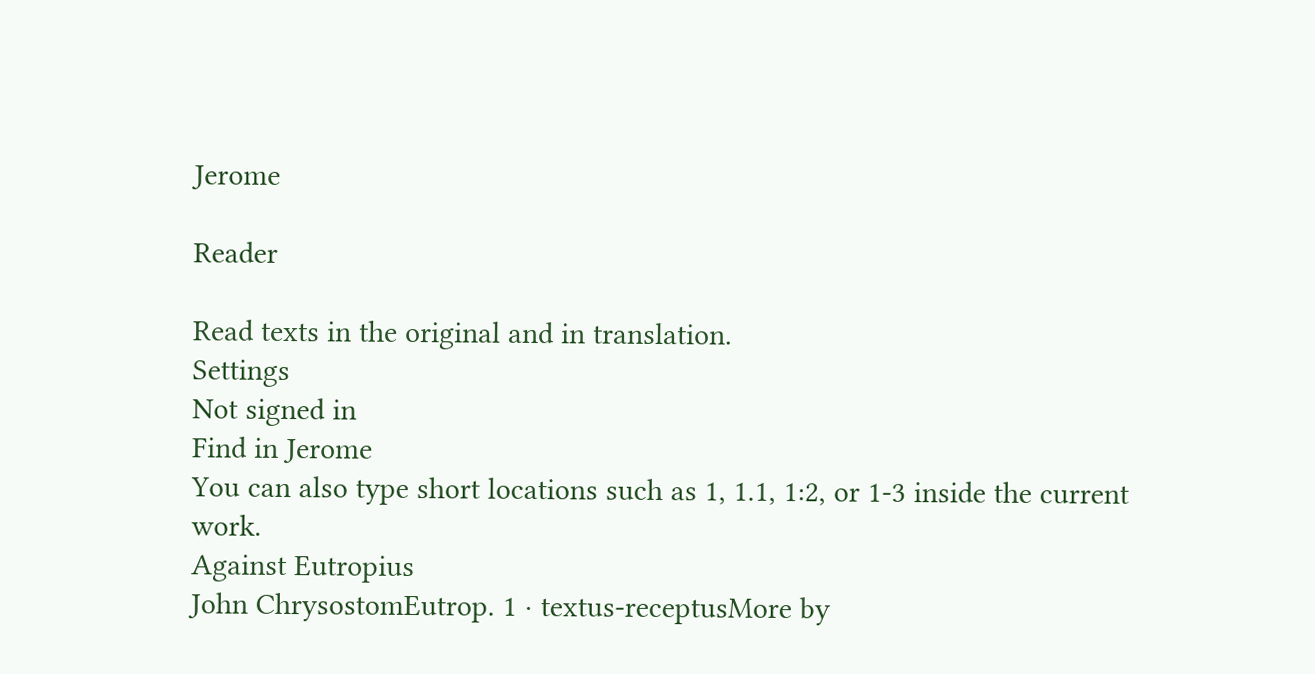Jerome

Reader

Read texts in the original and in translation.
Settings
Not signed in
Find in Jerome
You can also type short locations such as 1, 1.1, 1:2, or 1-3 inside the current work.
Against Eutropius
John ChrysostomEutrop. 1 · textus-receptusMore by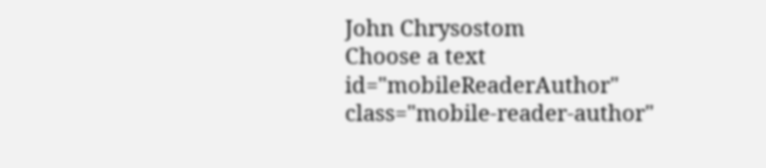John Chrysostom
Choose a text id="mobileReaderAuthor" class="mobile-reader-author"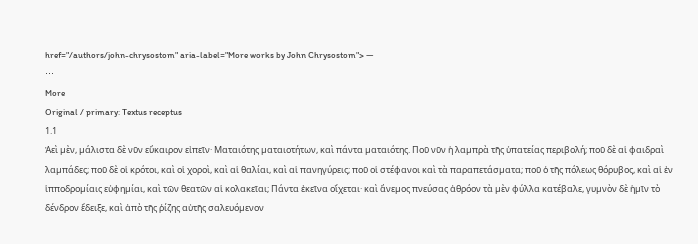href="/authors/john-chrysostom" aria-label="More works by John Chrysostom"> —
⋯
More
Original / primary: Textus receptus
1.1
Ἀεὶ µὲν, µάλιστα δὲ νῦν εὔκαιρον εἰπεῖν· Ματαιότης µαταιοτήτων, καὶ πάντα µαταιότης. Ποῦ νῦν ἡ λαµπρὰ τῆς ὑπατείας περιβολή; ποῦ δὲ αἱ φαιδραὶ λαµπάδες; ποῦ δὲ οἱ κρότοι, καὶ οἱ χοροὶ, καὶ αἱ θαλίαι, καὶ αἱ πανηγύρεις; ποῦ οἱ στέφανοι καὶ τὰ παραπετάσµατα; ποῦ ὁ τῆς πόλεως θόρυβος, καὶ αἱ ἐν ἱπποδροµίαις εὐφηµίαι, καὶ τῶν θεατῶν αἱ κολακεῖαι; Πάντα ἐκεῖνα οἴχεται· καὶ ἄνεµος πνεύσας ἀθρόον τὰ µὲν φύλλα κατέβαλε, γυµνὸν δὲ ἡµῖν τὸ δένδρον ἔδειξε, καὶ ἀπὸ τῆς ῥίζης αὐτῆς σαλευόµενον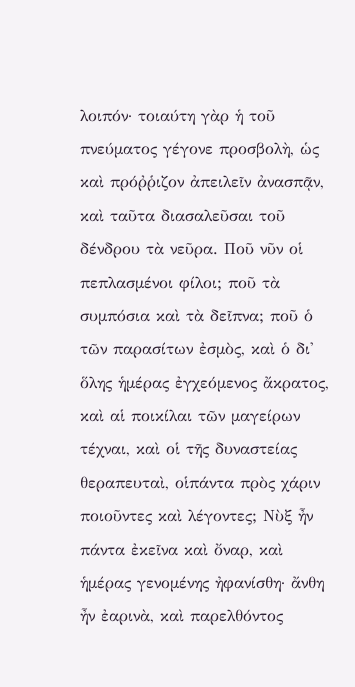λοιπόν· τοιαύτη γὰρ ἡ τοῦ πνεύµατος γέγονε προσβολὴ, ὡς καὶ πρόῤῥιζον ἀπειλεῖν ἀνασπᾷν, καὶ ταῦτα διασαλεῦσαι τοῦ δένδρου τὰ νεῦρα. Ποῦ νῦν οἱ πεπλασµένοι φίλοι; ποῦ τὰ συµπόσια καὶ τὰ δεῖπνα; ποῦ ὁ τῶν παρασίτων ἐσµὸς, καὶ ὁ δι' ὅλης ἡµέρας ἐγχεόµενος ἄκρατος, καὶ αἱ ποικίλαι τῶν µαγείρων τέχναι, καὶ οἱ τῆς δυναστείας θεραπευταὶ, οἱπάντα πρὸς χάριν ποιοῦντες καὶ λέγοντες; Νὺξ ἦν πάντα ἐκεῖνα καὶ ὄναρ, καὶ ἡµέρας γενοµένης ἠφανίσθη· ἄνθη ἦν ἐαρινὰ, καὶ παρελθόντος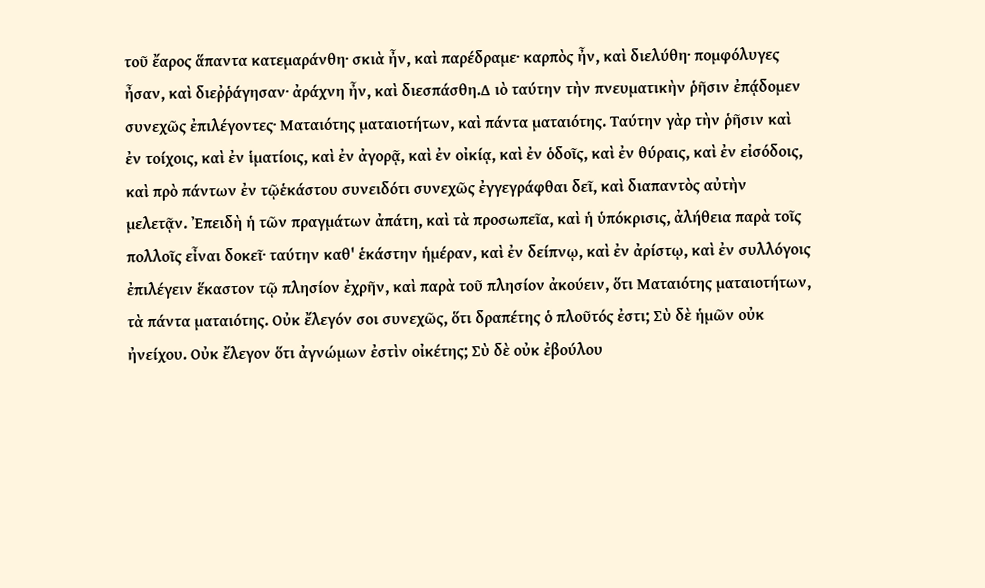τοῦ ἔαρος ἅπαντα κατεµαράνθη· σκιὰ ἦν, καὶ παρέδραµε· καρπὸς ἦν, καὶ διελύθη· ποµφόλυγες ἦσαν, καὶ διεῤῥάγησαν· ἀράχνη ἦν, καὶ διεσπάσθη.∆ ιὸ ταύτην τὴν πνευµατικὴν ῥῆσιν ἐπᾴδοµεν συνεχῶς ἐπιλέγοντες· Ματαιότης µαταιοτήτων, καὶ πάντα µαταιότης. Ταύτην γὰρ τὴν ῥῆσιν καὶ ἐν τοίχοις, καὶ ἐν ἱµατίοις, καὶ ἐν ἀγορᾷ, καὶ ἐν οἰκίᾳ, καὶ ἐν ὁδοῖς, καὶ ἐν θύραις, καὶ ἐν εἰσόδοις, καὶ πρὸ πάντων ἐν τῷἑκάστου συνειδότι συνεχῶς ἐγγεγράφθαι δεῖ, καὶ διαπαντὸς αὐτὴν µελετᾷν. Ἐπειδὴ ἡ τῶν πραγµάτων ἀπάτη, καὶ τὰ προσωπεῖα, καὶ ἡ ὑπόκρισις, ἀλήθεια παρὰ τοῖς πολλοῖς εἶναι δοκεῖ· ταύτην καθ' ἑκάστην ἡµέραν, καὶ ἐν δείπνῳ, καὶ ἐν ἀρίστῳ, καὶ ἐν συλλόγοις ἐπιλέγειν ἕκαστον τῷ πλησίον ἐχρῆν, καὶ παρὰ τοῦ πλησίον ἀκούειν, ὅτι Ματαιότης µαταιοτήτων, τὰ πάντα µαταιότης. Οὐκ ἔλεγόν σοι συνεχῶς, ὅτι δραπέτης ὁ πλοῦτός ἐστι; Σὺ δὲ ἡµῶν οὐκ ἠνείχου. Οὐκ ἔλεγον ὅτι ἀγνώµων ἐστὶν οἰκέτης; Σὺ δὲ οὐκ ἐβούλου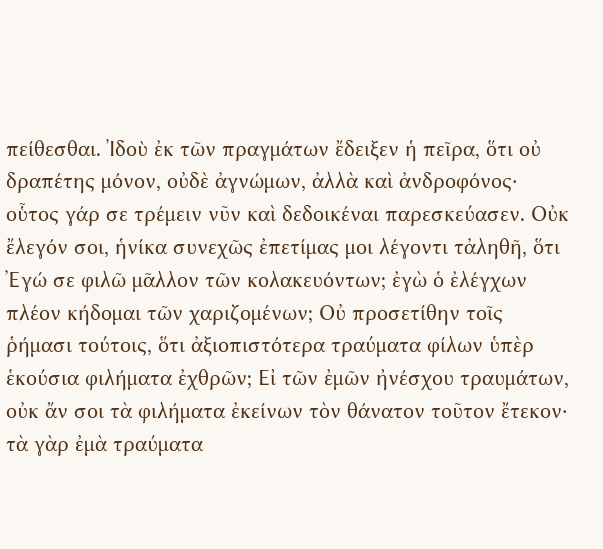πείθεσθαι. Ἰδοὺ ἐκ τῶν πραγµάτων ἔδειξεν ἡ πεῖρα, ὅτι οὐ δραπέτης µόνον, οὐδὲ ἀγνώµων, ἀλλὰ καὶ ἀνδροφόνος· οὗτος γάρ σε τρέµειν νῦν καὶ δεδοικέναι παρεσκεύασεν. Οὐκ ἔλεγόν σοι, ἡνίκα συνεχῶς ἐπετίµας µοι λέγοντι τἀληθῆ, ὅτι Ἐγώ σε φιλῶ µᾶλλον τῶν κολακευόντων; ἐγὼ ὁ ἐλέγχων πλέον κήδοµαι τῶν χαριζοµένων; Οὐ προσετίθην τοῖς ῥήµασι τούτοις, ὅτι ἀξιοπιστότερα τραύµατα φίλων ὑπὲρ ἑκούσια φιλήµατα ἐχθρῶν; Εἰ τῶν ἐµῶν ἠνέσχου τραυµάτων, οὐκ ἄν σοι τὰ φιλήµατα ἐκείνων τὸν θάνατον τοῦτον ἔτεκον· τὰ γὰρ ἐµὰ τραύµατα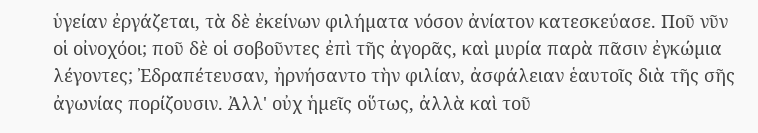ὑγείαν ἐργάζεται, τὰ δὲ ἐκείνων φιλήµατα νόσον ἀνίατον κατεσκεύασε. Ποῦ νῦν οἱ οἰνοχόοι; ποῦ δὲ οἱ σοβοῦντες ἐπὶ τῆς ἀγορᾶς, καὶ µυρία παρὰ πᾶσιν ἐγκώµια λέγοντες; Ἐδραπέτευσαν, ἠρνήσαντο τὴν φιλίαν, ἀσφάλειαν ἑαυτοῖς διὰ τῆς σῆς ἀγωνίας πορίζουσιν. Ἀλλ' οὐχ ἡµεῖς οὕτως, ἀλλὰ καὶ τοῦ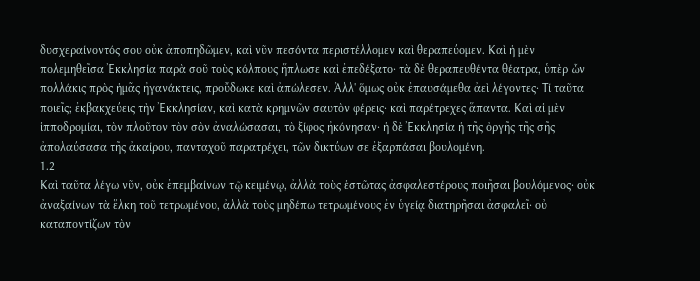δυσχεραίνοντός σου οὐκ ἀποπηδῶµεν, καὶ νῦν πεσόντα περιστέλλοµεν καὶ θεραπεύοµεν. Καὶ ἡ µὲν πολεµηθεῖσα Ἐκκλησία παρὰ σοῦ τοὺς κόλπους ἥπλωσε καὶ ἐπεδέξατο· τὰ δὲ θεραπευθέντα θέατρα, ὑπὲρ ὧν πολλάκις πρὸς ἡµᾶς ἠγανάκτεις, προὔδωκε καὶ ἀπώλεσεν. Ἀλλ' ὅµως οὐκ ἐπαυσάµεθα ἀεὶ λέγοντες· Τί ταῦτα ποιεῖς; ἐκβακχεύεις τὴν Ἐκκλησίαν, καὶ κατὰ κρηµνῶν σαυτὸν φέρεις· καὶ παρέτρεχες ἅπαντα. Καὶ αἱ µὲν ἱπποδροµίαι, τὸν πλοῦτον τὸν σὸν ἀναλώσασαι, τὸ ξίφος ἠκόνησαν· ἡ δὲ Ἐκκλησία ἡ τῆς ὀργῆς τῆς σῆς ἀπολαύσασα τῆς ἀκαίρου, πανταχοῦ παρατρέχει, τῶν δικτύων σε ἐξαρπάσαι βουλοµένη.
1.2
Καὶ ταῦτα λέγω νῦν, οὐκ ἐπεµβαίνων τῷ κειµένῳ, ἀλλὰ τοὺς ἑστῶτας ἀσφαλεστέρους ποιῆσαι βουλόµενος· οὐκ ἀναξαίνων τὰ ἕλκη τοῦ τετρωµένου, ἀλλὰ τοὺς µηδέπω τετρωµένους ἐν ὑγείᾳ διατηρῆσαι ἀσφαλεῖ· οὐ καταποντίζων τὸν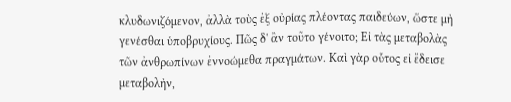κλυδωνιζόµενον, ἀλλὰ τοὺς ἐξ οὐρίας πλέοντας παιδεύων, ὥστε µὴ γενέσθαι ὑποβρυχίους. Πῶς δ' ἂν τοῦτο γένοιτο; Εἰ τὰς µεταβολὰς τῶν ἀνθρωπίνων ἐννοώµεθα πραγµάτων. Καὶ γὰρ οὗτος εἰ ἔδεισε µεταβολὴν,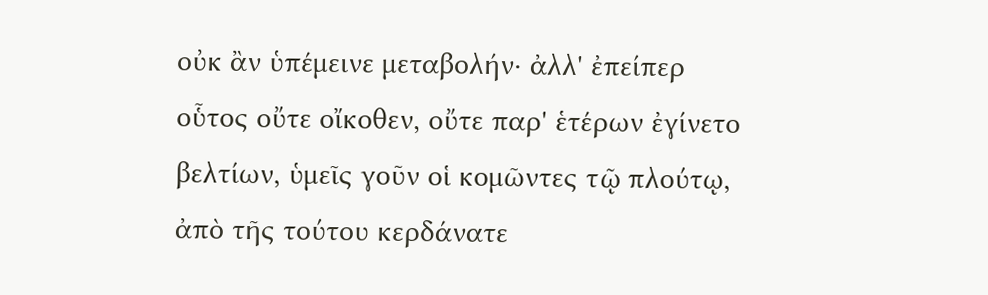οὐκ ἂν ὑπέµεινε µεταβολήν· ἀλλ' ἐπείπερ οὗτος οὔτε οἴκοθεν, οὔτε παρ' ἑτέρων ἐγίνετο βελτίων, ὑµεῖς γοῦν οἱ κοµῶντες τῷ πλούτῳ, ἀπὸ τῆς τούτου κερδάνατε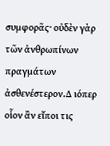συµφορᾶς· οὐδὲν γὰρ τῶν ἀνθρωπίνων πραγµάτων ἀσθενέστερον.∆ ιόπερ οἷον ἂν εἴποι τις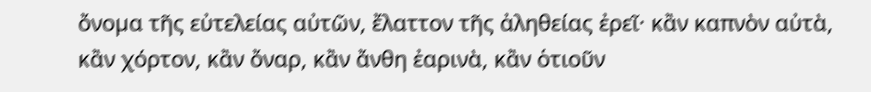ὄνοµα τῆς εὐτελείας αὐτῶν, ἔλαττον τῆς ἀληθείας ἐρεῖ· κἂν καπνὸν αὐτὰ, κἂν χόρτον, κἂν ὄναρ, κἂν ἄνθη ἐαρινὰ, κἂν ὁτιοῦν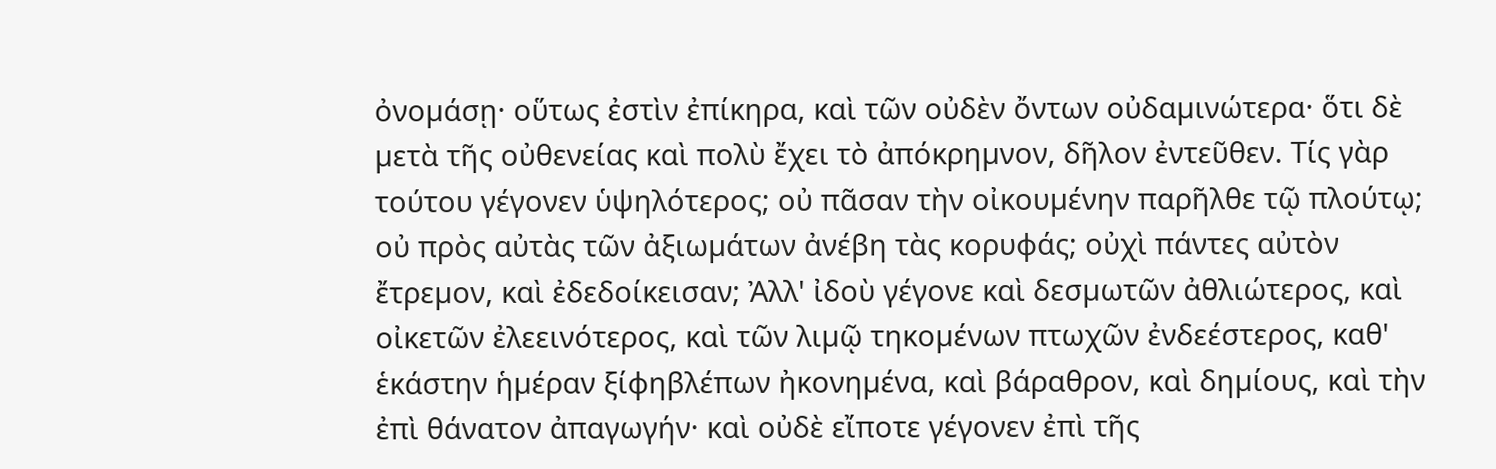ὀνοµάσῃ· οὕτως ἐστὶν ἐπίκηρα, καὶ τῶν οὐδὲν ὄντων οὐδαµινώτερα· ὅτι δὲ µετὰ τῆς οὐθενείας καὶ πολὺ ἔχει τὸ ἀπόκρηµνον, δῆλον ἐντεῦθεν. Τίς γὰρ τούτου γέγονεν ὑψηλότερος; οὐ πᾶσαν τὴν οἰκουµένην παρῆλθε τῷ πλούτῳ; οὐ πρὸς αὐτὰς τῶν ἀξιωµάτων ἀνέβη τὰς κορυφάς; οὐχὶ πάντες αὐτὸν ἔτρεµον, καὶ ἐδεδοίκεισαν; Ἀλλ' ἰδοὺ γέγονε καὶ δεσµωτῶν ἀθλιώτερος, καὶ οἰκετῶν ἐλεεινότερος, καὶ τῶν λιµῷ τηκοµένων πτωχῶν ἐνδεέστερος, καθ' ἑκάστην ἡµέραν ξίφηβλέπων ἠκονηµένα, καὶ βάραθρον, καὶ δηµίους, καὶ τὴν ἐπὶ θάνατον ἀπαγωγήν· καὶ οὐδὲ εἴποτε γέγονεν ἐπὶ τῆς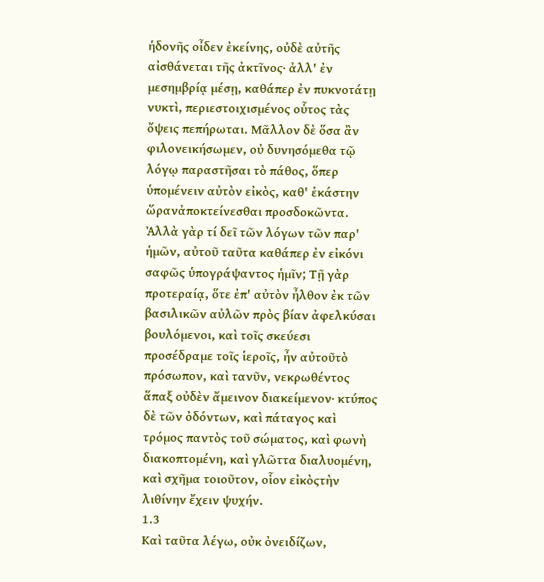ἡδονῆς οἶδεν ἐκείνης, οὐδὲ αὐτῆς αἰσθάνεται τῆς ἀκτῖνος· ἀλλ' ἐν µεσηµβρίᾳ µέσῃ, καθάπερ ἐν πυκνοτάτῃ νυκτὶ, περιεστοιχισµένος οὗτος τὰς ὄψεις πεπήρωται. Μᾶλλον δὲ ὅσα ἂν φιλονεικήσωµεν, οὐ δυνησόµεθα τῷ λόγῳ παραστῆσαι τὸ πάθος, ὅπερ ὑποµένειν αὐτὸν εἰκὸς, καθ' ἑκάστην ὥρανἀποκτείνεσθαι προσδοκῶντα. Ἀλλὰ γὰρ τί δεῖ τῶν λόγων τῶν παρ' ἡµῶν, αὐτοῦ ταῦτα καθάπερ ἐν εἰκόνι σαφῶς ὑπογράψαντος ἡµῖν; Τῇ γὰρ προτεραίᾳ, ὅτε ἐπ' αὐτὸν ἦλθον ἐκ τῶν βασιλικῶν αὐλῶν πρὸς βίαν ἀφελκύσαι βουλόµενοι, καὶ τοῖς σκεύεσι προσέδραµε τοῖς ἱεροῖς, ἦν αὐτοῦτὸ πρόσωπον, καὶ τανῦν, νεκρωθέντος ἅπαξ οὐδὲν ἄµεινον διακείµενον· κτύπος δὲ τῶν ὀδόντων, καὶ πάταγος καὶ τρόµος παντὸς τοῦ σώµατος, καὶ φωνὴ διακοπτοµένη, καὶ γλῶττα διαλυοµένη, καὶ σχῆµα τοιοῦτον, οἷον εἰκὸςτὴν λιθίνην ἔχειν ψυχήν.
1.3
Καὶ ταῦτα λέγω, οὐκ ὀνειδίζων,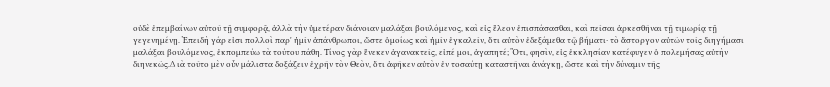οὐδὲ ἐπεµβαίνων αὐτοῦ τῇ συµφορᾷ, ἀλλὰ τὴν ὑµετέραν διάνοιαν µαλάξαι βουλόµενος, καὶ εἰς ἔλεον ἐπισπάσασθαι, καὶ πεῖσαι ἀρκεσθῆναι τῇ τιµωρίᾳ τῇ γεγενηµένῃ. Ἐπειδὴ γάρ εἰσι πολλοὶ παρ' ἡµῖν ἀπάνθρωποι, ὥστε ὁµοίως καὶ ἡµῖν ἐγκαλεῖν, ὅτι αὐτὸν ἐδεξάµεθα τῷ βήµατι· τὸ ἄστοργον αὐτῶν τοῖς διηγήµασι µαλάξαι βουλόµενος, ἐκποµπεύω τὰ τούτου πάθη. Τίνος γὰρ ἕνεκεν ἀγανακτεῖς, εἰπέ µοι, ἀγαπητέ; Ὅτι, φησὶν, εἰς ἐκκλησίαν κατέφυγεν ὁ πολεµήσας αὐτὴν διηνεκῶς.∆ ιὰ τοῦτο µὲν οὖν µάλιστα δοξάζειν ἐχρῆν τὸν Θεὸν, ὅτι ἀφῆκεν αὐτὸν ἐν τοσαύτῃ καταστῆναι ἀνάγκῃ, ὥστε καὶ τὴν δύναµιν τῆς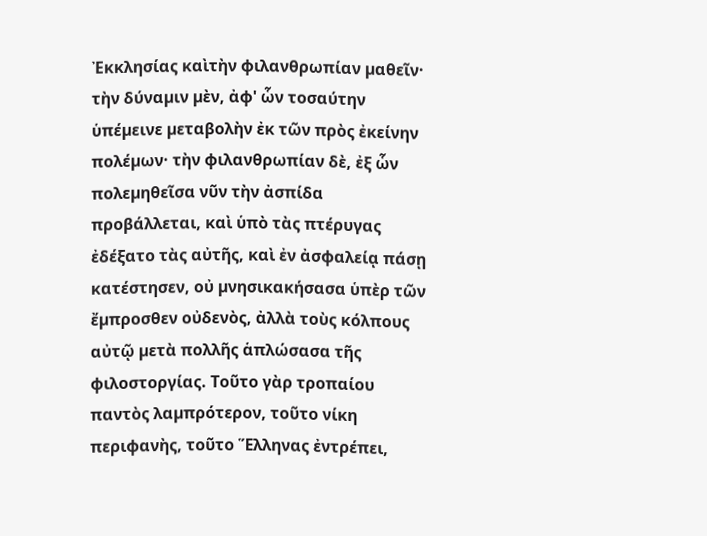Ἐκκλησίας καὶτὴν φιλανθρωπίαν µαθεῖν· τὴν δύναµιν µὲν, ἀφ' ὧν τοσαύτην ὑπέµεινε µεταβολὴν ἐκ τῶν πρὸς ἐκείνην πολέµων· τὴν φιλανθρωπίαν δὲ, ἐξ ὧν πολεµηθεῖσα νῦν τὴν ἀσπίδα προβάλλεται, καὶ ὑπὸ τὰς πτέρυγας ἐδέξατο τὰς αὐτῆς, καὶ ἐν ἀσφαλείᾳ πάσῃ κατέστησεν, οὐ µνησικακήσασα ὑπὲρ τῶν ἔµπροσθεν οὐδενὸς, ἀλλὰ τοὺς κόλπους αὐτῷ µετὰ πολλῆς ἁπλώσασα τῆς φιλοστοργίας. Τοῦτο γὰρ τροπαίου παντὸς λαµπρότερον, τοῦτο νίκη περιφανὴς, τοῦτο Ἕλληνας ἐντρέπει,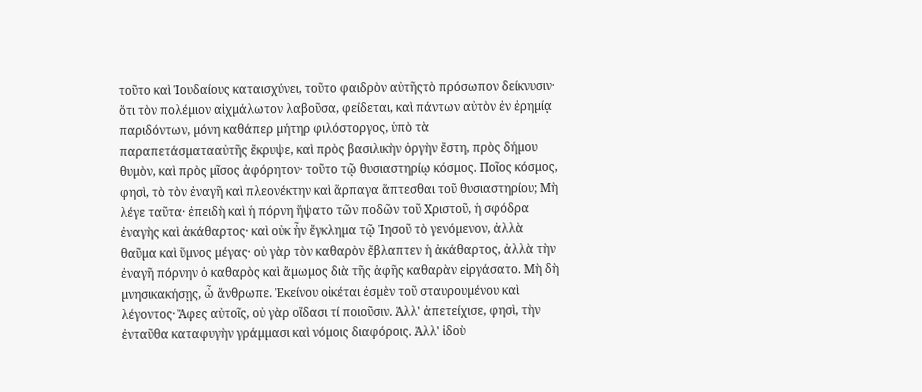τοῦτο καὶ Ἰουδαίους καταισχύνει, τοῦτο φαιδρὸν αὐτῆςτὸ πρόσωπον δείκνυσιν· ὅτι τὸν πολέµιον αἰχµάλωτον λαβοῦσα, φείδεται, καὶ πάντων αὐτὸν ἐν ἐρηµίᾳ παριδόντων, µόνη καθάπερ µήτηρ φιλόστοργος, ὑπὸ τὰ παραπετάσµατααὐτῆς ἔκρυψε, καὶ πρὸς βασιλικὴν ὀργὴν ἔστη, πρὸς δήµου θυµὸν, καὶ πρὸς µῖσος ἀφόρητον· τοῦτο τῷ θυσιαστηρίῳ κόσµος. Ποῖος κόσµος, φησὶ, τὸ τὸν ἐναγῆ καὶ πλεονέκτην καὶ ἅρπαγα ἅπτεσθαι τοῦ θυσιαστηρίου; Μὴ λέγε ταῦτα· ἐπειδὴ καὶ ἡ πόρνη ἥψατο τῶν ποδῶν τοῦ Χριστοῦ, ἡ σφόδρα ἐναγὴς καὶ ἀκάθαρτος· καὶ οὐκ ἦν ἔγκληµα τῷ Ἰησοῦ τὸ γενόµενον, ἀλλὰ θαῦµα καὶ ὕµνος µέγας· οὐ γὰρ τὸν καθαρὸν ἔβλαπτεν ἡ ἀκάθαρτος, ἀλλὰ τὴν ἐναγῆ πόρνην ὁ καθαρὸς καὶ ἄµωµος διὰ τῆς ἁφῆς καθαρὰν εἰργάσατο. Μὴ δὴ µνησικακήσῃς, ὦ ἄνθρωπε. Ἐκείνου οἰκέται ἐσµὲν τοῦ σταυρουµένου καὶ λέγοντος· Ἄφες αὐτοῖς, οὐ γὰρ οἴδασι τί ποιοῦσιν. Ἀλλ' ἀπετείχισε, φησὶ, τὴν ἐνταῦθα καταφυγὴν γράµµασι καὶ νόµοις διαφόροις. Ἀλλ' ἰδοὺ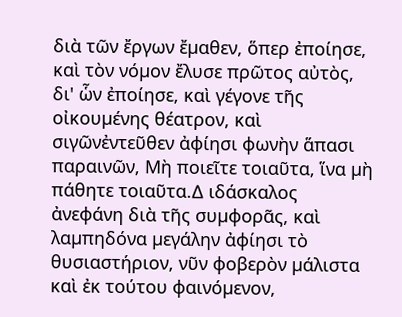διὰ τῶν ἔργων ἔµαθεν, ὅπερ ἐποίησε, καὶ τὸν νόµον ἔλυσε πρῶτος αὐτὸς, δι' ὧν ἐποίησε, καὶ γέγονε τῆς οἰκουµένης θέατρον, καὶ σιγῶνἐντεῦθεν ἀφίησι φωνὴν ἅπασι παραινῶν, Μὴ ποιεῖτε τοιαῦτα, ἵνα µὴ πάθητε τοιαῦτα.∆ ιδάσκαλος ἀνεφάνη διὰ τῆς συµφορᾶς, καὶ λαµπηδόνα µεγάλην ἀφίησι τὸ θυσιαστήριον, νῦν φοβερὸν µάλιστα καὶ ἐκ τούτου φαινόµενον,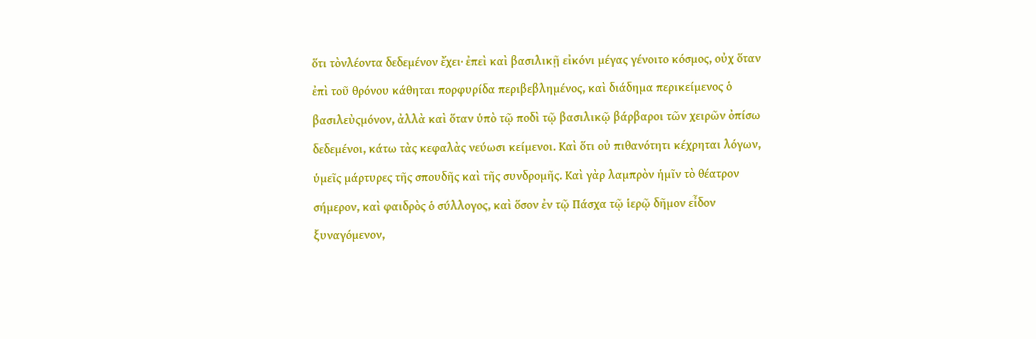ὅτι τὸνλέοντα δεδεµένον ἔχει· ἐπεὶ καὶ βασιλικῇ εἰκόνι µέγας γένοιτο κόσµος, οὐχ ὅταν ἐπὶ τοῦ θρόνου κάθηται πορφυρίδα περιβεβληµένος, καὶ διάδηµα περικείµενος ὁ βασιλεὺςµόνον, ἀλλὰ καὶ ὅταν ὑπὸ τῷ ποδὶ τῷ βασιλικῷ βάρβαροι τῶν χειρῶν ὀπίσω δεδεµένοι, κάτω τὰς κεφαλὰς νεύωσι κείµενοι. Καὶ ὅτι οὐ πιθανότητι κέχρηται λόγων, ὑµεῖς µάρτυρες τῆς σπουδῆς καὶ τῆς συνδροµῆς. Καὶ γὰρ λαµπρὸν ἡµῖν τὸ θέατρον σήµερον, καὶ φαιδρὸς ὁ σύλλογος, καὶ ὅσον ἐν τῷ Πάσχα τῷ ἱερῷ δῆµον εἶδον ξυναγόµενον,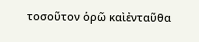τοσοῦτον ὁρῶ καὶἐνταῦθα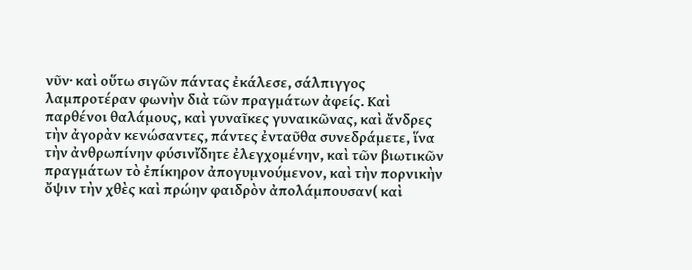νῦν· καὶ οὕτω σιγῶν πάντας ἐκάλεσε, σάλπιγγος λαµπροτέραν φωνὴν διὰ τῶν πραγµάτων ἀφείς. Καὶ παρθένοι θαλάµους, καὶ γυναῖκες γυναικῶνας, καὶ ἄνδρες τὴν ἀγορὰν κενώσαντες, πάντες ἐνταῦθα συνεδράµετε, ἵνα τὴν ἀνθρωπίνην φύσινἴδητε ἐλεγχοµένην, καὶ τῶν βιωτικῶν πραγµάτων τὸ ἐπίκηρον ἀπογυµνούµενον, καὶ τὴν πορνικὴν ὄψιν τὴν χθὲς καὶ πρώην φαιδρὸν ἀπολάµπουσαν( καὶ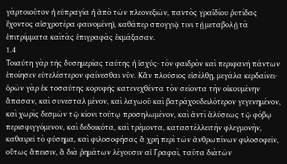γὰρτοιοῦτον ἡ εὐπραγία ἡ ἀπὸ τῶν πλεονεξιῶν, παντὸς γραϊδίου ῥυτίδας ἔχοντος αἰσχροτέρα φαινοµένη), καθάπερ σπογγιᾷ τινι τῇ µεταβολῇ τὰ ἐπιτρίµµατα καὶτὰς ἐπιγραφὰς ἐκµάξασαν.
1.4
Τοιαύτη γὰρ τῆς δυσηµερίας ταύτης ἡ ἰσχύς· τὸν φαιδρὸν καὶ περιφανῆ πάντων ἐποίησεν εὐτελέστερον φαίνεσθαι νῦν. Κἂν πλούσιος εἰσέλθῃ, µεγάλα κερδαίνει· ὁρῶν γὰρ ἐκ τοσαύτης κορυφῆς κατενεχθέντα τὸν σείοντα τὴν οἰκουµένην ἅπασαν, καὶ συνεσταλ µένον, καὶ λαγωοῦ καὶ βατράχουδειλότερον γεγενηµένον, καὶ χωρὶς δεσµῶν τῷ κίονι τούτῳ προσηλωµένον, καὶ ἀντὶ ἁλύσεως τῷ φόβῳ περισφιγγόµενον, καὶ δεδοικότα, καὶ τρέµοντα, καταστέλλειτὴν φλεγµονὴν, καθαιρεῖ τὸ φύσηµα, καὶ φιλοσοφήσας ἃ χρὴ περὶ τῶν ἀνθρωπίνων φιλοσοφεῖν, οὕτως ἄπεισιν, ἃ διὰ ῥηµάτων λέγουσιν αἱ Γραφαὶ, ταῦτα διὰτῶν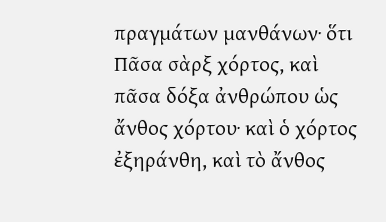πραγµάτων µανθάνων· ὅτι Πᾶσα σὰρξ χόρτος, καὶ πᾶσα δόξα ἀνθρώπου ὡς ἄνθος χόρτου· καὶ ὁ χόρτος ἐξηράνθη, καὶ τὸ ἄνθος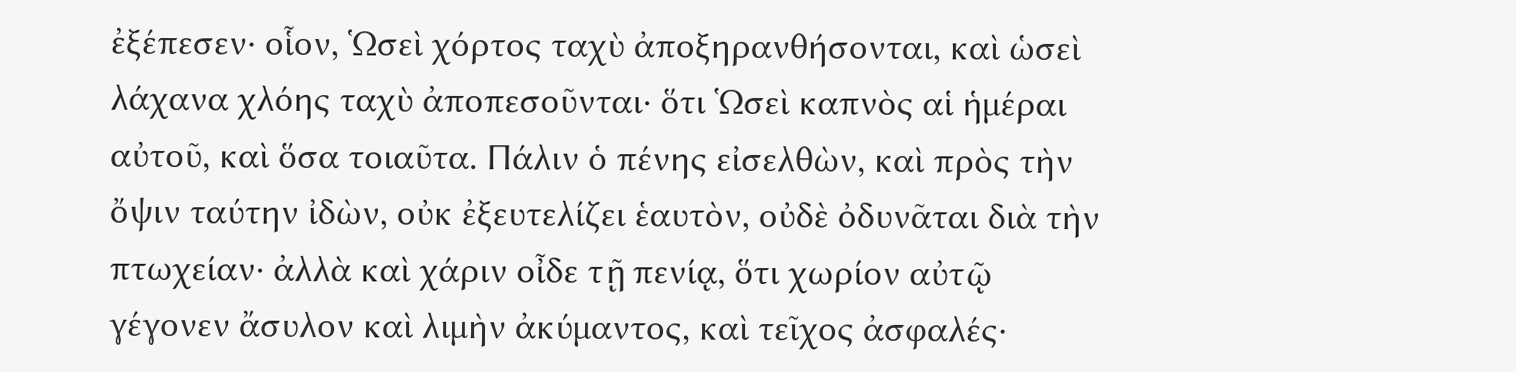ἐξέπεσεν· οἷον, Ὡσεὶ χόρτος ταχὺ ἀποξηρανθήσονται, καὶ ὡσεὶ λάχανα χλόης ταχὺ ἀποπεσοῦνται· ὅτι Ὡσεὶ καπνὸς αἱ ἡµέραι αὐτοῦ, καὶ ὅσα τοιαῦτα. Πάλιν ὁ πένης εἰσελθὼν, καὶ πρὸς τὴν ὄψιν ταύτην ἰδὼν, οὐκ ἐξευτελίζει ἑαυτὸν, οὐδὲ ὀδυνᾶται διὰ τὴν πτωχείαν· ἀλλὰ καὶ χάριν οἶδε τῇ πενίᾳ, ὅτι χωρίον αὐτῷ γέγονεν ἄσυλον καὶ λιµὴν ἀκύµαντος, καὶ τεῖχος ἀσφαλές·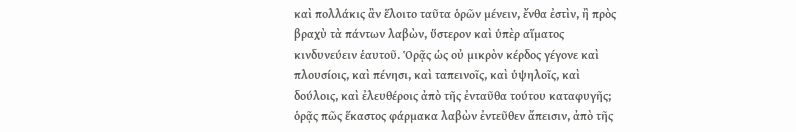καὶ πολλάκις ἂν ἕλοιτο ταῦτα ὁρῶν µένειν, ἔνθα ἐστὶν, ἢ πρὸς βραχὺ τὰ πάντων λαβὼν, ὕστερον καὶ ὑπὲρ αἵµατος κινδυνεύειν ἑαυτοῦ. Ὁρᾷς ὡς οὐ µικρὸν κέρδος γέγονε καὶ πλουσίοις, καὶ πένησι, καὶ ταπεινοῖς, καὶ ὑψηλοῖς, καὶ δούλοις, καὶ ἐλευθέροις ἀπὸ τῆς ἐνταῦθα τούτου καταφυγῆς; ὁρᾷς πῶς ἕκαστος φάρµακα λαβὼν ἐντεῦθεν ἄπεισιν, ἀπὸ τῆς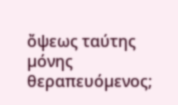ὄψεως ταύτης µόνης θεραπευόµενος;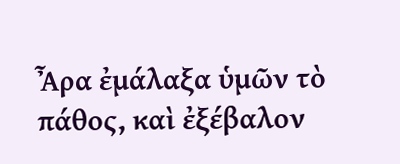Ἆρα ἐµάλαξα ὑµῶν τὸ πάθος, καὶ ἐξέβαλον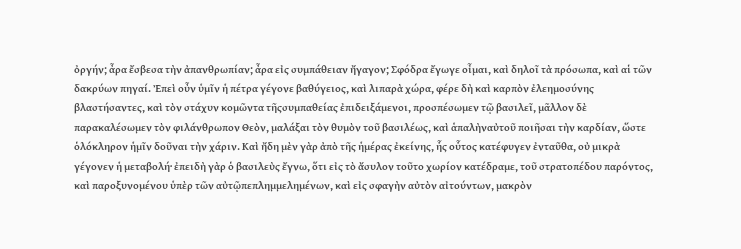ὀργήν; ἆρα ἔσβεσα τὴν ἀπανθρωπίαν; ἆρα εἰς συµπάθειαν ἤγαγον; Σφόδρα ἔγωγε οἶµαι, καὶ δηλοῖ τὰ πρόσωπα, καὶ αἱ τῶν δακρύων πηγαί. Ἐπεὶ οὖν ὑµῖν ἡ πέτρα γέγονε βαθύγειος, καὶ λιπαρὰ χώρα, φέρε δὴ καὶ καρπὸν ἐλεηµοσύνης βλαστήσαντες, καὶ τὸν στάχυν κοµῶντα τῆςσυµπαθείας ἐπιδειξάµενοι, προσπέσωµεν τῷ βασιλεῖ, µᾶλλον δὲ παρακαλέσωµεν τὸν φιλάνθρωπον Θεὸν, µαλάξαι τὸν θυµὸν τοῦ βασιλέως, καὶ ἁπαλὴναὐτοῦ ποιῆσαι τὴν καρδίαν, ὥστε ὁλόκληρον ἡµῖν δοῦναι τὴν χάριν. Καὶ ἤδη µὲν γὰρ ἀπὸ τῆς ἡµέρας ἐκείνης, ἧς οὗτος κατέφυγεν ἐνταῦθα, οὐ µικρὰ γέγονεν ἡ µεταβολή· ἐπειδὴ γὰρ ὁ βασιλεὺς ἔγνω, ὅτι εἰς τὸ ἄσυλον τοῦτο χωρίον κατέδραµε, τοῦ στρατοπέδου παρόντος, καὶ παροξυνοµένου ὑπὲρ τῶν αὐτῷπεπληµµεληµένων, καὶ εἰς σφαγὴν αὐτὸν αἰτούντων, µακρὸν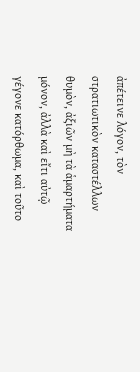ἀπέτεινε λόγον, τὸν στρατιωτικὸν καταστέλλων θυµὸν, ἀξιῶν µὴ τὰ ἁµαρτήµατα µόνον, ἀλλὰ καὶ εἴτι αὐτῷ γέγονε κατόρθωµα, καὶ τοῦτο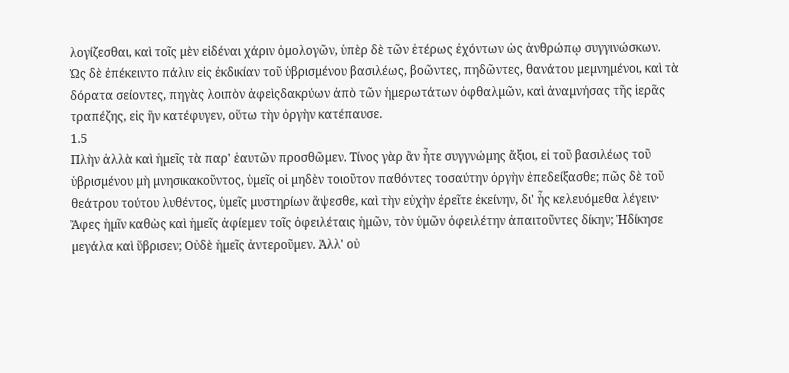λογίζεσθαι, καὶ τοῖς µὲν εἰδέναι χάριν ὁµολογῶν, ὑπὲρ δὲ τῶν ἑτέρως ἐχόντων ὡς ἀνθρώπῳ συγγινώσκων. Ὡς δὲ ἐπέκειντο πάλιν εἰς ἐκδικίαν τοῦ ὑβρισµένου βασιλέως, βοῶντες, πηδῶντες, θανάτου µεµνηµένοι, καὶ τὰ δόρατα σείοντες, πηγὰς λοιπὸν ἀφεὶςδακρύων ἀπὸ τῶν ἡµερωτάτων ὀφθαλµῶν, καὶ ἀναµνήσας τῆς ἱερᾶς τραπέζης, εἰς ἣν κατέφυγεν, οὕτω τὴν ὀργὴν κατέπαυσε.
1.5
Πλὴν ἀλλὰ καὶ ἡµεῖς τὰ παρ' ἑαυτῶν προσθῶµεν. Τίνος γὰρ ἂν ἦτε συγγνώµης ἄξιοι, εἰ τοῦ βασιλέως τοῦ ὑβρισµένου µὴ µνησικακοῦντος, ὑµεῖς οἱ µηδὲν τοιοῦτον παθόντες τοσαύτην ὀργὴν ἐπεδείξασθε; πῶς δὲ τοῦ θεάτρου τούτου λυθέντος, ὑµεῖς µυστηρίων ἅψεσθε, καὶ τὴν εὐχὴν ἐρεῖτε ἐκείνην, δι' ἧς κελευόµεθα λέγειν· Ἄφες ἡµῖν καθὼς καὶ ἡµεῖς ἀφίεµεν τοῖς ὀφειλέταις ἡµῶν, τὸν ὑµῶν ὀφειλέτην ἀπαιτοῦντες δίκην; Ἠδίκησε µεγάλα καὶ ὕβρισεν; Οὐδὲ ἡµεῖς ἀντεροῦµεν. Ἀλλ' οὐ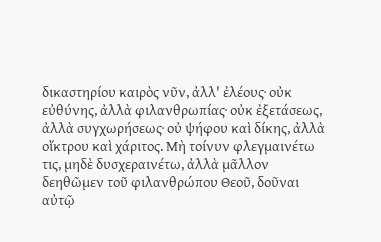δικαστηρίου καιρὸς νῦν, ἀλλ' ἐλέους· οὐκ εὐθύνης, ἀλλὰ φιλανθρωπίας· οὐκ ἐξετάσεως, ἀλλὰ συγχωρήσεως· οὐ ψήφου καὶ δίκης, ἀλλὰ οἴκτρου καὶ χάριτος. Μὴ τοίνυν φλεγµαινέτω τις, µηδὲ δυσχεραινέτω, ἀλλὰ µᾶλλον δεηθῶµεν τοῦ φιλανθρώπου Θεοῦ, δοῦναι αὐτῷ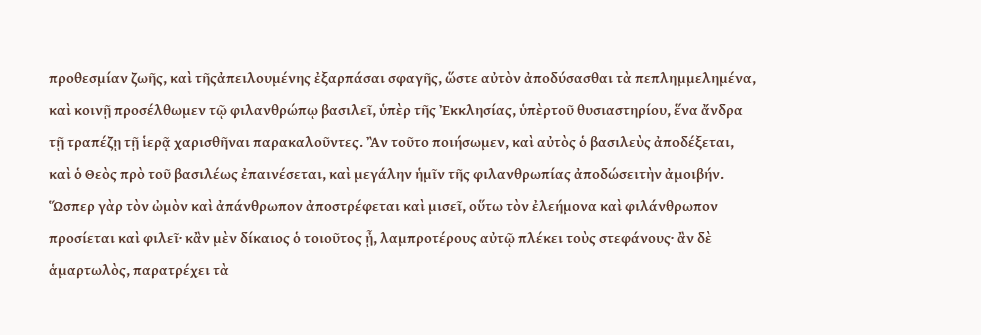προθεσµίαν ζωῆς, καὶ τῆςἀπειλουµένης ἐξαρπάσαι σφαγῆς, ὥστε αὐτὸν ἀποδύσασθαι τὰ πεπληµµεληµένα, καὶ κοινῇ προσέλθωµεν τῷ φιλανθρώπῳ βασιλεῖ, ὑπὲρ τῆς Ἐκκλησίας, ὑπὲρτοῦ θυσιαστηρίου, ἕνα ἄνδρα τῇ τραπέζῃ τῇ ἱερᾷ χαρισθῆναι παρακαλοῦντες. Ἂν τοῦτο ποιήσωµεν, καὶ αὐτὸς ὁ βασιλεὺς ἀποδέξεται, καὶ ὁ Θεὸς πρὸ τοῦ βασιλέως ἐπαινέσεται, καὶ µεγάλην ἡµῖν τῆς φιλανθρωπίας ἀποδώσειτὴν ἀµοιβήν. Ὥσπερ γὰρ τὸν ὠµὸν καὶ ἀπάνθρωπον ἀποστρέφεται καὶ µισεῖ, οὕτω τὸν ἐλεήµονα καὶ φιλάνθρωπον προσίεται καὶ φιλεῖ· κἂν µὲν δίκαιος ὁ τοιοῦτος ᾖ, λαµπροτέρους αὐτῷ πλέκει τοὺς στεφάνους· ἂν δὲ ἁµαρτωλὸς, παρατρέχει τὰ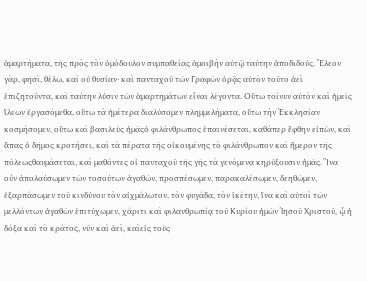ἁµαρτήµατα, τῆς πρὸς τὸν ὁµόδουλον συµπαθείας ἀµοιβὴν αὐτῷ ταύτην ἀποδιδούς. Ἔλεον γὰρ, φησὶ, θέλω, καὶ οὐ θυσίαν· καὶ πανταχοῦ τῶν Γραφῶν ὁρᾷς αὐτὸν τοῦτο ἀεὶ ἐπιζητοῦντα, καὶ ταύτην λύσιν τῶν ἁµαρτηµάτων εἶναι λέγοντα. Οὕτω τοίνυν αὐτὸν καὶ ἡµεῖς ἵλεων ἐργασόµεθα, οὕτω τὰ ἡµέτερα διαλύσοµεν πληµµελήµατα, οὕτω τὴν Ἐκκλησίαν κοσµήσοµεν, οὕτω καὶ βασιλεὺς ἡµᾶςὁ φιλάνθρωπος ἑπαινέσεται, καθάπερ ἔφθην εἰπὼν, καὶ ἅπας ὁ δῆµος κροτήσει, καὶ τὰ πέρατα τῆς οἰκουµένης τὸ φιλάνθρωπον καὶ ἥµερον τῆς πόλεωςθαυµάσεται, καὶ µαθόντες οἱ πανταχοῦ τῆς γῆς τὰ γενόµενα κηρύξουσιν ἡµᾶς. Ἵνα οὖν ἀπολαύσωµεν τῶν τοσούτων ἀγαθῶν, προσπέσωµεν, παρακαλέσωµεν, δεηθῶµεν, ἐξαρπάσωµεν τοῦ κινδύνου τὸν αἰχµάλωτον, τὸν φυγάδα, τὸν ἱκέτην, ἵνα καὶ αὐτοὶ τῶν µελλόντων ἀγαθῶν ἐπιτύχωµεν, χάριτι καὶ φιλανθρωπίᾳ τοῦ Κυρίου ἡµῶν Ἰησοῦ Χριστοῦ, ᾧ ἡ δόξα καὶ τὸ κράτος, νῦν καὶ ἀεὶ, καὶεἰς τοὺς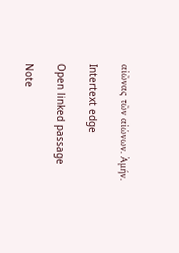αἰῶνας τῶν αἰώνων. Ἀµήν.

Intertext edge

Open linked passage

Note